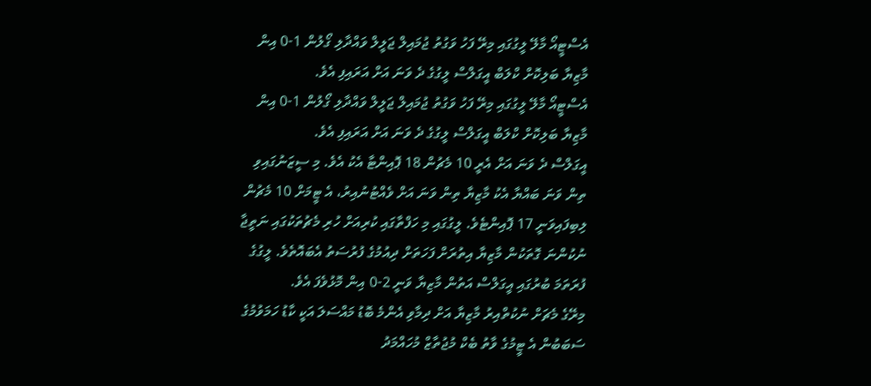އެސްޓީއޯ މާލޭ ލީގުގައި މިރޭ ފަހު ވަގުތު ޖުމައިލް ޖަލީލް ވައްދާލި ގޯލުން 1-0 އިން މާޒިޔާ ބަލިކޮށް ކްލަބް އީގަލްސް ލީގުގެ ދެ ވަނަ އަށް އަރައިފި އެވެ.
އެސްޓީއޯ މާލޭ ލީގުގައި މިރޭ ފަހު ވަގުތު ޖުމައިލް ޖަލީލް ވައްދާލި ގޯލުން 1-0 އިން މާޒިޔާ ބަލިކޮށް ކްލަބް އީގަލްސް ލީގުގެ ދެ ވަނަ އަށް އަރައިފި އެވެ.
އީގަލްސް ދެ ވަނަ އަށް އެރީ 10 މެޗުން 18 ޕޮއިންޓާ އެކު އެވެ. މި ސީޒަނުގައިވި ތިން ވަނަ ބައްޔާ އެކު މާޒިޔާ ތިން ވަނަ އަށް ވެއްޓުނުއިރު، އެ ޓީމަށް 10 މެޗުން ލިބިފައިވަނީ 17 ޕޮއިންޓެވެ. ލީގުގައި މި ހަފްތާގައި ކުރިއަށް ހުރި މެޗުތަކުގައި ނަތީޖާ ނުކުންނަ ގޮތަކުން މާޒިޔާ އިތުރަށް ފަހަތަށް ދިއުމުގެ ފުރުސަތު އެބައޮތެވެ. ލީގުގެ ފުރަތަމަ ބުރުގައި އީގަލްސް އަތުން މާޒިޔާ ވަނީ 2-0 އިން މޮޅުވެފަ އެވެ.
މިރޭގެ މެޗަށް ނުކުތްއިރު މާޒިޔާ އަށް ދިމާވި އެންމެ ބޮޑު މައްސަލަ އަކީ ކާޑު ހަމަވުމުގެ ސަބަބުން އެ ޓީމުގެ ވާތު ބެކް މުޖުތާޒް މުހައްމަދު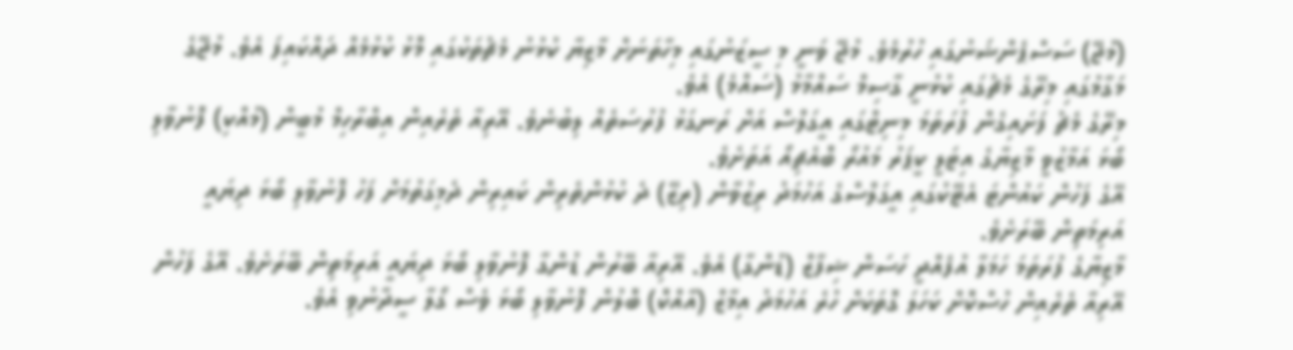(މުޖޭ) ސަސްޕެންޝަނުގައި ހުރުމެވެ. މުޖޭ ވަނީ މި ސީޒަނުގައި މިހާތަނަށް މާޒިޔާ ކުޅުނު މެޗުތަކުގައި މޮޅު ކުޅުމެއް ދައްކައިފަ އެވެ. މުޖޭގެ މަގާމުގައި މިރޭގެ މެޗުގައި ކުޅުނީ ގާސިމް ސައްމާމު (ސައްމެ) އެވެ.
މިރޭގެ މެޗު ފަށައިގެން ފުރަތަމަ މިނިޓްގައި އީގަލްސް އަށް ރަނގަޅު ފުރުސަތެއް ލިބުނެވެ. އޭރިއާ ތެރެއިން އިބްރާހިމް މުބީން (މުއްކި) ފޮނުވާލި ބޯޅަ އަމާޒުވީ މާޒިޔާގެ އިޓަލީ ކީޕަރު މައުރޯ ބޮއެޗިއޯ އަތަށެވެ.
އޭގެ ފަހުން ކައުންޓަ އެޓޭކުގައި އީގަލްސްގެ އަހުމަދު ރިޒުވާން (ރިޒޭ) ދެ ކުޅުންތެރިން ކައިރިން ދެމިގަތުމަށް ފަހު ފޮނުވާލި ބޯޅަ ދިޔައީ އަރިމަތިން ބޭރަށެވެ.
މާޒިޔާގެ ފުރަތަމަ ހަމަލާ އުފެއްދީ ހަސަން ޝިފާޒް (ޑުންގާ) އެވެ. އޭރިއާ ބޭރުން ޑުންގާ ފޮނުވާލި ބޯޅަ ދިޔައީ އަރިމަތިން ބޭރަށެވެ. އޭގެ ފަހުން އޭރިއާ ތެރެއިން ހުސްކޮށް ކަހަލަ ގޮތަކަށް ހުރެ އަހުމަދު އިމާޒް (އާއްކޮ) ބޮލުން ފޮނުވާލި ބޯޅަ ވެސް ގޯލާ ސީދާނުވި އެވެ.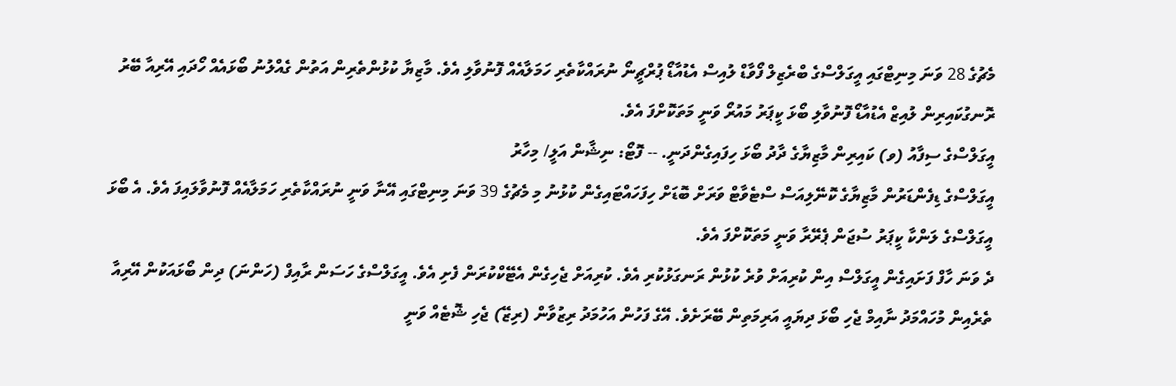މެޗުގެ 28 ވަނަ މިނިޓްގައި އީގަލްސްގެ ބްރެޒިލް ފޯވާޑް ލުއިސް އެޑުއާޑޯ ޕުރްޗީނޯ ނުރައްކާތެރި ހަމަލާއެއް ފޮނުވާލި އެވެ. މާޒިޔާ ކުޅުންތެރިން އަތުން ގެއްލުނު ބޯޅައެއް ހޯދައި އޭރިއާ ބޭރު ރޮނގުކައިރިން ލުއިޒް އެޑުއާޑޯ ފޮނުވާލި ބޯޅަ ކީޕަރު މައުރޯ ވަނީ މަތަކޮށްފަ އެވެ.
އީގަލްސްގެ ސިފާއު (ވ) ކައިރިން މާޒިޔާގެ ދާދު ބޯޅަ ހިފައިގެންދަނީ. -- ފޮޓޯ: ނިޝާން އަލީ/ މިހާރު
އީގަލްސްގެ ޑިފެންޑަރުން މާޒިޔާގެ ކޮނޭލިއަސް ސްޓެވާޓް ވަރަށް ބޮޑަށް ހިފަހައްޓައިގެން ކުޅުނު މި މެޗުގެ 39 ވަނަ މިނިޓްގައި އޭނާ ވަނީ ނުރައްކާތެރި ހަމަލާއެއް ފޮނުވާލައިފަ އެވެ. އެ ބޯޅަ އީގަލްސްގެ ލަންކާ ކީޕަރު ސުޖަން ޕެރޭރާ ވަނީ މަތަކޮށްފަ އެވެ.
ދެ ވަނަ ހާފް ފަށައިގެން އީގަލްސް އިން ކުރިއަށް ވުރެ ކުޅުން ރަނގަޅުކުރި އެވެ. ކުރިއަށް ޖެހިގެން އެޓޭކްކުރަން ފެށި އެވެ. އީގަލްސްގެ ހަސަން ރާއިފް (ހަންނަ) ދިން ބޯޅައަކުން އޭރިއާ ތެރެއިން މުހައްމަދު ނާއިމް ޖެހި ބޯޅަ ދިޔައީ އަރިމަތިން ބޭރަށެވެ. އޭގެ ފަހުން އަހުމަދު ރިޒުވާން (ރިޒޭ) ޖެހި ޝޮޓެއް ވަނީ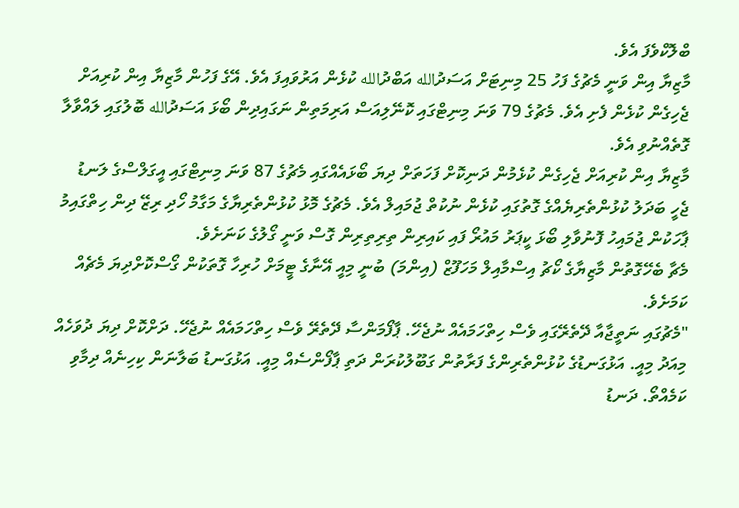ބްލޮކްވެފަ އެވެ.
މާޒިޔާ އިން ވަނީ މެޗުގެ ފަހު 25 މިނިޓަށް އަސަދުالله އަބްދުالله ކުޅެން އަރުވައިފަ އެވެ. އޭގެ ފަހުން މާޒިޔާ އިން ކުރިއަށް ޖެހިގެން ކުޅެން ފެށި އެވެ. މެޗުގެ 79 ވަނަ މިނިޓްގައި ކޮނޭލިއަސް އަރިމަތިން ނަގައިދިން ބޯޅަ އަސަދުالله ބޮލުގައި ލައްވާލާ ގޮތެއްނުވި އެވެ.
މާޒިޔާ އިން ކުރިއަށް ޖެހިގެން ކުޅެމުން ދަނިކޮށް ފަހަތަށް ދިޔަ ބޯޅައެއްގައި މެޗުގެ 87 ވަނަ މިނިޓްގައި އީގަލްސްގެ ލަނޑު ޖެހީ ބަދަލު ކުޅުންތެރިޔެއްގެ ގޮތުގައި ކުޅެން ނުކުތް ޖުމައިލް އެވެ. މެޗުގެ މޮޅު ކުޅުންތެރިޔާގެ މަގާމު ހޯދި ރިޒޭ ދިން ހިތްގައިމު ޕާހަކުން ޖުމައިހު ފޮނުވާލި ބޯޅަ ކީޕަރު މައުރޯ ފައި ކައިރިން ތިރިތިރިން ގޮސް ވަނީ ގޯލުގެ ކަނަށެވެ.
މެޗާ ބެހޭގޮތުން މާޒިޔާގެ ކޯޗު އިސްމާއިލް މަހަފޫޒް (އިންމަ) ބުނީ މިއީ އޭނާގެ ޓީމަށް ހުރިހާ ގޮތަކުން ގޯސްކޮށްދިޔަ މެޗެއް ކަމަށެވެ.
"މެޗުގައި ނަތީޖާއާ ދޭތެރޭގައި ވެސް ހިތްހަމައެއް ނުޖެހޭ. ޕާފޯމަންސާ ދޭތެރޭ ވެސް ހިތްހަމައެއް ނުޖެހޭ. ދަށްކޮށް ދިޔަ ދުވަހެއް މިއަދު މިއީ. އަޅުގަނޑުގެ ކުޅުންތެރިންގެ ފަރާތުން ގަބޫލުކުރަން ދަތި ޕާފޯންސެއް މިއީ. އަޅުގަނޑު ބަލާނަން ކިހިނެއް ދިމާވި ކަމެއްތޯ. ދަނޑު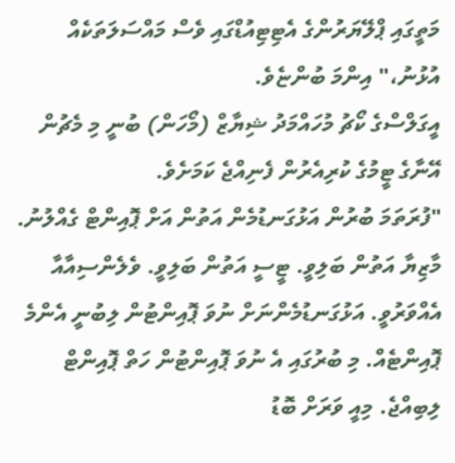މަތީގައި ޕްލޭޔަރުންގެ އެޓިޓިއުޑްގައި ވެސް މައްސަލަތަކެއް އުޅުނު،" އިންމަ ބުންޏެވެ.
އީގަލްސްގެ ކޯޗު މުހައްމަދު ޝިޔާޒް (މޯހަން) ބުނީ މި މެޗުން އޭނާގެ ޓީމުގެ ކުރިއެރުން ފެނިއްޖެ ކަމަށެވެ.
"ފުރަތަމަ ބުރުން އަޅުގަނޑުމެން އަތުން އަށް ޕޮއިންޓް ގެއްލުނު. މާޒިޔާ އަތުން ބަލިވީ. ޓީސީ އަތުން ބަލިވީ. ވެލެންސިއާއާ އެއްވަރުވީ. އަޅުގަނޑުމެންނަށް ނުވަ ޕޮއިންޓުން ލިބުނީ އެންމެ ޕޮއިންޓެއް. މި ބުރުގައި އެ ނުވަ ޕޮއިންޓުން ހަތް ޕޮއިންޓް ލިބިއްޖެ. މިއީ ވަރަށް ބޮޑު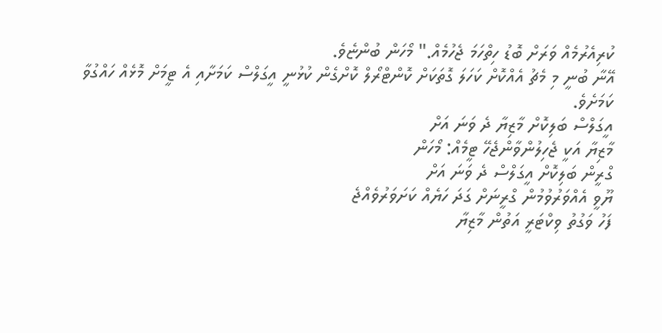ކުރިއެރުމެއް ވަރަށް ބޮޑު ހިތްހަމަ ޖެހުމެއް." މޯހަން ބުންޏެވެ.
އޭނާ ބުނީ މި މެޗު އެއްކޮށް ކަހަލަ ގޮތަކަށް ކޮންޓްރޯލް ކޮށްގެން ކުޅުނީ އީގަލްސް ކަމަށާއި އެ ޓީމަށް މޮޅެއް ހައްގުވާ ކަމަށެވެ.
އީގަލްސް ބަލިކޮށް މާޒިޔާ ދެ ވަނަ އަށް
މާޒިޔާ އަކީ ޖެހިލުންވާންޖެހޭ ޓީމެއް: މޯހަން
ގްރީން ބަލިކޮށް އީގަލްސް ދެ ވަނަ އަށް
ޔޫވީ އެއްވަރުވުމުން ގްރީނަށް ގަދަ ހަޔެއް ކަށަވަރުވެއްޖެ
ފަހު ވަގުތު ވިކްޓަރީ އަތުން މާޒިޔާ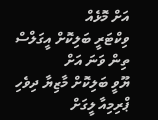އަށް މޮޅެއް
ވިކްޓަރީ ބަލިކޮށް އީގަލްސް ތިން ވަނަ އަށް
ޔޫވީ ބަލިކޮށް މާޒިޔާ ދިވެހި ޕްރިމިއާ ލީގަށް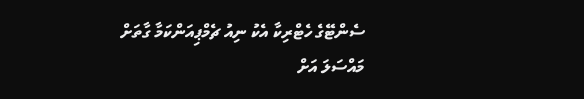ސެންޓޭގެ ހެޓްރިކާ އެކު ނިއު ޗެމްޕިއަންކަމާ ގާތަށް
މައްސަލަ އަށް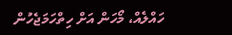ހައްލެއް، މޯހަން އަށް ހިތްހަމަޖެހުން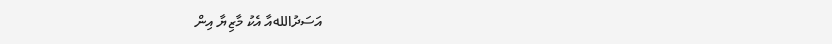އަސަދުاللهއާ އެކު މާޒިޔާ އިން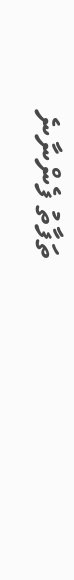ތަފާތު ފެންނާނެ